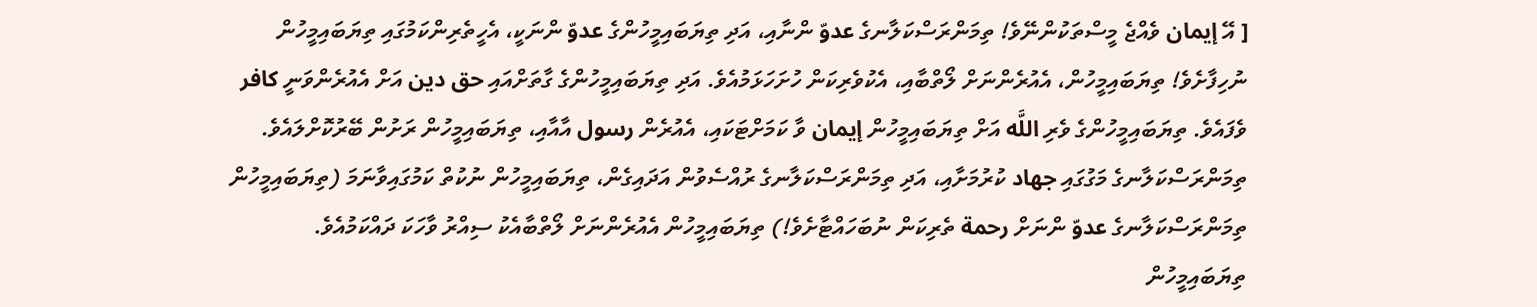[ އޭ إيمان ވެއްޖެ މީސްތަކުންނޭވެ! ތިމަންރަސްކަލާނގެ عدوّ ންނާއި، އަދި ތިޔަބައިމީހުންގެ عدوّ ންނަކީ، އެހީތެރިންކަމުގައި ތިޔަބައިމީހުން ނުހިފާށެވެ! ތިޔަބައިމީހުން، އެއުރެންނަށް ލޯތްބާއި، އެކުވެރިކަން ހުށަހަޅަމުއެވެ. އަދި ތިޔަބައިމީހުންގެ ގާތަށްއައި حق دين އަށް އެއުރެންވަނީ كافر ވެފައެވެ. ތިޔަބައިމީހުންގެ ވެރި اللَّه އަށް ތިޔަބައިމީހުން إيمان ވާ ކަމަށްޓަކައި، އެއުރެން رسول އާއާއި، ތިޔަބައިމީހުން ރަށުން ބޭރުކޮށްލައެވެ. ތިމަންރަސްކަލާނގެ މަގުގައި جهاد ކުރުމަށާއި، އަދި ތިމަންރަސްކަލާނގެ ރުއްސެވުން އަދައިގެން، ތިޔަބައިމީހުން ނުކުތް ކަމުގައިވާނަމަ (ތިޔަބައިމީހުން ތިމަންރަސްކަލާނގެ عدوّ ންނަށް رحمة ތެރިކަން ނުބަހައްޓާށެވެ!) ތިޔަބައިމީހުން އެއުރެންނަށް ލޯތްބާއެކު ސިއްރު ވާހަކަ ދައްކަމުއެވެ. ތިޔަބައިމީހުން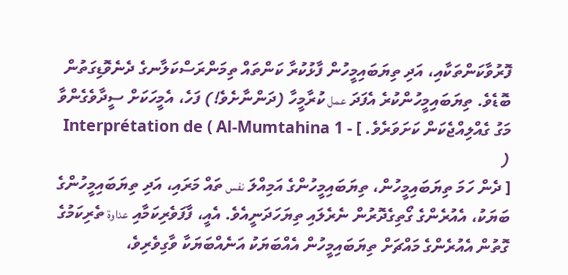ފޮރުވާކަންތަކާއި، އަދި ތިޔަބައިމީހުން ފާޅުކުރާ ކަންތައް ތިމަންރަސްކަލާނގެ ދެނެވޮޑިގަތުން ބޮޑެވެ. ތިޔަބައިމީހުންކުރެ އެފަދަ عمل ކުރާމީހާ (ދަންނާށެވެ!) ފަހެ، އެމީހަކަށް ސީދާވެގެންވާ މަގު ގެއްލިއްޖެކަން ކަށަވަރެވެ. ] - Interprétation de ( Al-Mumtahina 1 )
[ ދެން ހަމަ ތިޔަބައިމީހުން، ތިޔަބައިމީހުންގެ އަމިއްލަ نفس ތައް މަރައި، އަދި ތިޔަބައިމީހުންގެ ބަޔަކު، އެއުރެންގެ ގޯތިގެދޮރުން ނެރެލައި ތިޔަހަދަނީއެވެ. އެއީ، ފާފަވެރިކަމާއި عداوة ތެރިކަމުގެ ގޮތުން އެއުރެންގެ މައްޗަށް ތިޔަބައިމީހުން އެއްބަޔަކު އަނެއްބަޔަކާ ވާގިވެރިވެ،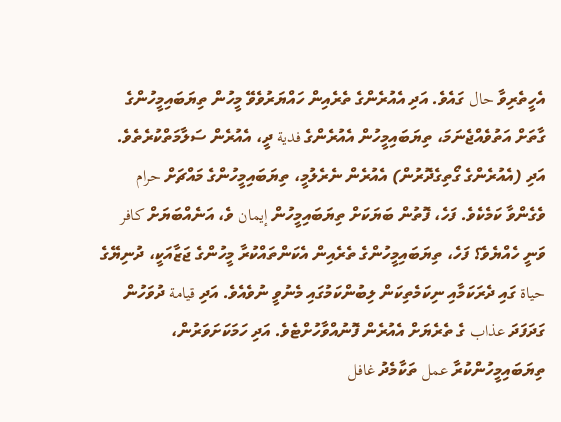އެހީތެރިވާ حال ގައެވެ. އަދި އެއުރެންގެ ތެރެއިން ހައްޔަރުވެވޭ މީހުން ތިޔަބައިމީހުންގެ ގާތަށް އަތުވެއްޖެނަމަ، ތިޔަބައިމީހުން އެއުރެންގެ فدية ދީ، އެއުރެން ސަލާމަތްކުރެތެވެ. އަދި (އެއުރެންގެ ގޯތިގެދޮރުން) އެއުރެން ނެރެލުމީ، ތިޔަބައިމީހުންގެ މައްޗަށް حرام ވެގެންވާ ކަމެކެވެ. ފަހެ، ފޮތުން ބަޔަކަށް ތިޔަބައިމީހުން إيمان ވެ، އަނެއްބަޔަށް كافر ވަނީ ހެއްޔެވެ؟ ފަހެ، ތިޔަބައިމީހުންގެ ތެރެއިން އެކަންތައްކުރާ މީހުންގެ ޖަޒާއަކީ، ދުނިޔޭގެ حياة ގައި ދެރަކަމާއި ނިކަމެތިކަން ލިބުންކަމުގައި މެނުވީ ނުވެއެވެ. އަދި قيامة ދުވަހުން ގަދަފަދަ عذاب ގެ ތެރެޔަށް އެއުރެން ފޮނުއްވާހުށްޓެވެ. އަދި ހަމަކަށަވަރުން، ތިޔަބައިމީހުންކުރާ عمل ތަކާމެދު غافل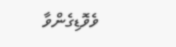ވެވޮޑިގެންވާ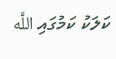ކަލަކު ކަމުގައި اللَّه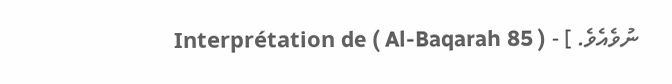ނުވެއެވެ. ] - Interprétation de ( Al-Baqarah 85 )